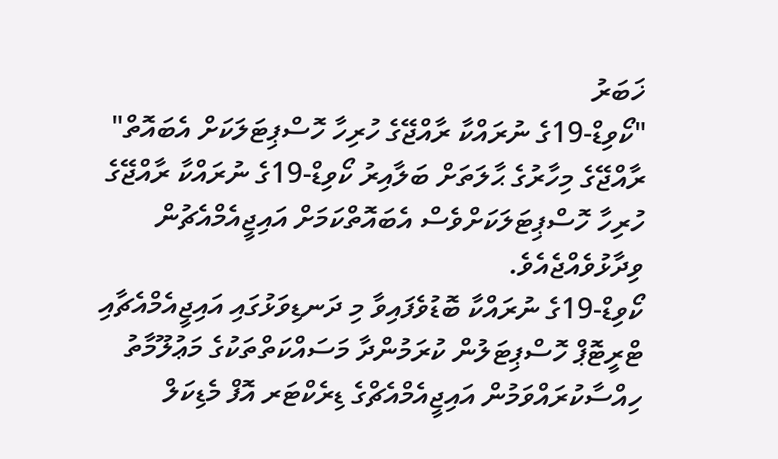ޚަބަރު
"ކޯވިޑް-19ގެ ނުރައްކާ ރާއްޖޭގެ ހުރިހާ ހޮސްޕިޓަލަކަށް އެބައޮތް"
ރާއްޖޭގެ މިހާރުގެ ޙާލަތަށް ބަލާއިރު ކޯވިޑް-19ގެ ނުރައްކާ ރާއްޖޭގެ ހުރިހާ ހޮސްޕިޓަލަކަށްވެސް އެބައޮތްކަމަށް އައިޖީއެމްއެޗުން ވިދާޅުވެއްޖެއެވެ.
ކޯވިޑް-19ގެ ނުރައްކާ ބޮޑުވެފައިވާ މި ދަނޑިވަޅުގައި އައިޖީއެމްއެޗާއި ޓްރީޓޮޕް ހޮސްޕިޓަލުން ކުރަމުންދާ މަސައްކަތްތަކުގެ މަޢުލޫމާތު ހިއްސާކުރައްވަމުން އައިޖީއެމްއެޗްގެ ޑިރެކްޓަރ އޮފް މެޑިކަލް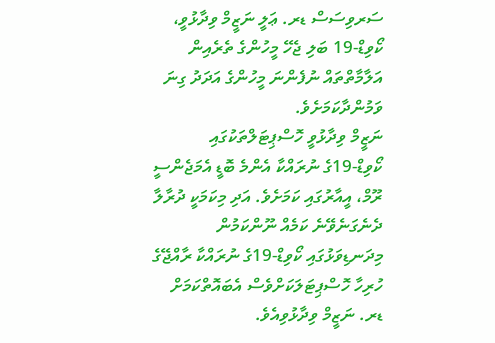ސަރވިސަސް ޑރ. ޢަލީ ނަޒީމް ވިދާޅުވީ، ކޯވިޑް-19 ބަލި ޖެހޭ މީހުންގެ ތެރެއިން އަލާމާތްތައް ނުފެންނަ މީހުންގެ އަދަދު ގިނަ ވަމުންދާކަމަށެވެ.
ނަޒީމް ވިދާޅުވީ ހޮސްޕިޓަލްތަކުގައި ކޯވިޑް-19ގެ ނުރައްކާ އެންމެ ބޮޑީ އެމަޖެންސީ ރޫމް، އީއާރުގައި ކަމަށެވެ. އަދި މިކަމަކީ ދުރާލާ ދެނެގަނެވޭނެ ކަމެއް ނޫންކަމުން މިދަނޑިވަޅުގައި ކޯވިޑް-19ގެ ނުރައްކާ ރާއްޖޭގެ ހުރިހާ ހޮސްޕިޓަލަކަށްވެސް އެބައޮތްކަމަށް ޑރ. ނަޒީމް ވިދާޅުވިއެވެ.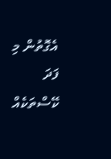އެގޮތުން މި ފަދަ ކޭސްތަކެއް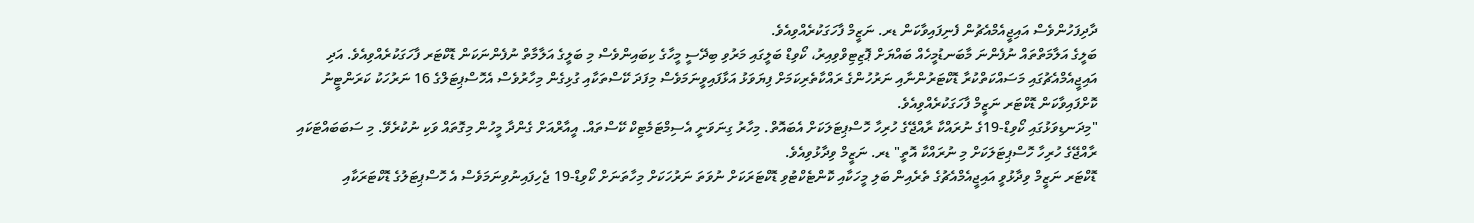ދާދިފަހުންވެސް އައިޖީއެމްއެޗުން ފެނިފައިވާކަން ޑރ. ނަޒީމް ފާހަގަކުރެއްވިއެވެ.
ބަލީގެ އަލާމަތްތައް ނުފެންނަ މާބަނޑުމީހެއް ބައްޔަށް ޕޮޒިޓިވްވިއިރު، ކޯވިޑް ބަލީގައި މަރުވި ބިދޭސީ މީހާގެ ކިބައިންވެސް މި ބަލީގެ އަލާމާތް ނުފެންނަކަން ޑޮކްޓަރ ފާހަގަކުރެއްވިއެވެ. އަދި އައިޖީއެމްއެޗުގައި މަސައްކަތްކުރާ ޑޮކްޓަރުންނާއި ނަރުހުންގެ ރައްކާތެރިކަމަށް ފިޔަވަޅު އަޅާފައިވީނަމަވެސް މިފަދަ ކޭސްތަކާއި ގުޅިގެން މިހާރުވެސް އެހޮސްޕިޓަލްގެ 16 ނަރުހަކު ކަރަންޓީނު ކޮށްފައިވާކަން ޑޮކްޓަރ ނަޒީމް ފާހަގަކުރެއްވިއެވެ.
"މިދަނޑިވަޅުގައި ކޯވިޑް-19ގެ ނުރައްކާ ރާއްޖޭގެ ހުރިހާ ހޮސްޕިޓަލަކަށް އެބައޮތް. މިހާރު ގިނަވަނީ އެސިމްޓަމެޓިކް ކޭސްތައް. އީއާރްއަށް ގެންދާ މީހުން މިގޮތައް ވަކި ނުކުރެވޭ. މި ސަބަބައްޓަކައި ރާއްޖޭގެ ހުރިހާ ހޮސްޕިޓަލަކަށް މި ނުރައްކާ އޮތީ" ޑރ. ނަޒީމް ވިދާޅުވިއެވެ.
ޑޮކްޓަރ ނަޒީމް ވިދާޅުވީ އައިޖީއެމްއެޗުގެ ތެރެއިން ބަލި މީހަކާއި ކޮންޓެކްޓުވި ޑޮކްޓަރަކަށް ނުވަތަ ނަރުހަކަށް މިހާތަނަށް ކޯވިޑް-19 ޖެހިފައިނުވިނަމަވެސް އެ ހޮސްޕިޓަލުގެ ޑޮކްޓަރަކާއި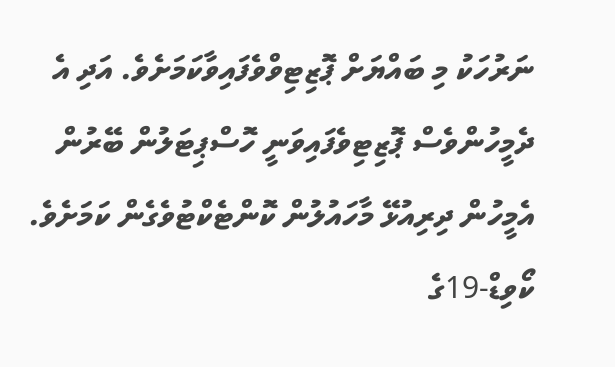ނަރުހަކު މި ބައްޔަށް ޕޮޒިޓިވްވެފައިވާކަމަށެވެ. އަދި އެ ދެމީހުންވެސް ޕޮޒިޓިވެފައިވަނީ ހޮސްޕިޓަލުން ބޭރުން އެމީހުން ދިރިއުޅޭ މާހައުލުން ކޮންޓެކްޓުވެގެން ކަމަށެވެ.
ކޯވިޑް-19ގެ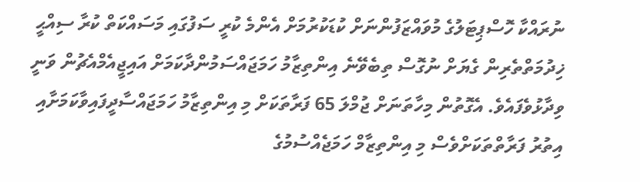ނުރައްކާ ހޮސްޕިޓަލުގެ މުވައްޒަފުންނަށް ކުޑަކުރުމަށް އެންމެ ކުރީ ސަފުގައި މަސައްކަތް ކުރާ ސިއްޙީ ޚިދުމަތްތެރިން ގެޔަށް ނުގޮސް ތިބެވޭނެ އިންތިޒާމު ހަމަޖައްސަމުންދާކަމަށް އައިޖީއެމްއެޗުން ވަނީ ވިދާޅުވެފައެވެ. އެގޮތުން މިހާތަނަށް ޖުމްލަ 65 ފަރާތަކަށް މި އިންތިޒާމު ހަމަޖައްސާދީފައިވާކަމަށާއި އިތުރު ފަރާތްތަކަށްވެސް މި އިންތިޒާމް ހަމަޖެއްސުމުގެ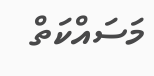މަސައްކަތް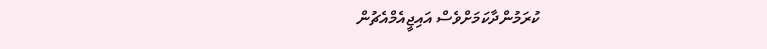ކުރަމުންދާކަމަށްވެސް އައިޖީއެމްއެޗުން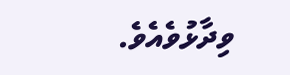ވިދާޅުވެއެވެ.